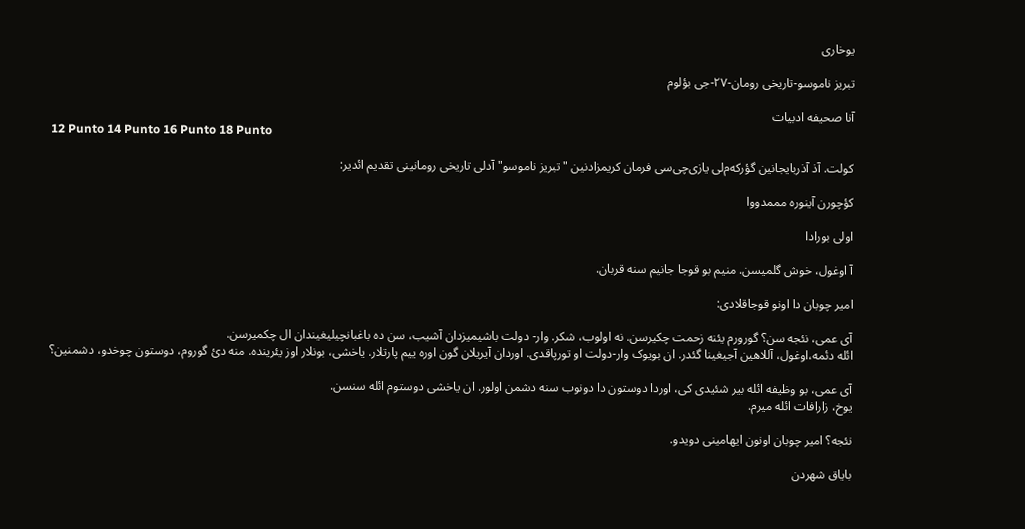یوخاری

تبریز ناموسو-تاریخی رومان-۲۷-جی بؤلوم

آنا صحیفه ادبیات
12 Punto 14 Punto 16 Punto 18 Punto

کولت. آذ آذربایجانین گؤرکه‌م‌لی یازی‌چی‌سی فرمان کریمزادنین " تبریز ناموسو" آدلی تاریخی رومانینی تقدیم ائدیر:

کؤچور‌ن آینوره مممدووا

اولی بورادا

آ اوغول، خوش گلمیسن. منیم بو قوجا جانیم سنه قربان.

امیر چوبان دا اونو قوجاقلادی:

آی عمی، نئجه سن؟ گورورم یئنه زحمت چکیرسن. نه اولوب، شکر. وار- دولت باشیمیزدان آشیب، سن ده باغبانچیلیغیندان ال چکمیرسن.
ائله دئمه،اوغول، آللاهین آجیغینا گئدر. ان بویوک وار-دولت او تورپاقدی. اوردان آیریلان گون اوره ییم پارتلار. یاخشی، بونلار اوز یئرینده. منه دئ گوروم، دوستون چوخدو، دشمنین؟

آی عمی، بو وظیفه ائله بیر شئیدی کی، اوردا دوستون دا دونوب سنه دشمن اولور. ان یاخشی دوستوم ائله سنسن.
یوخ، زارافات ائله میرم.

نئجه؟ امیر چوبان اونون ایهامینی دویدو.

بایاق شهردن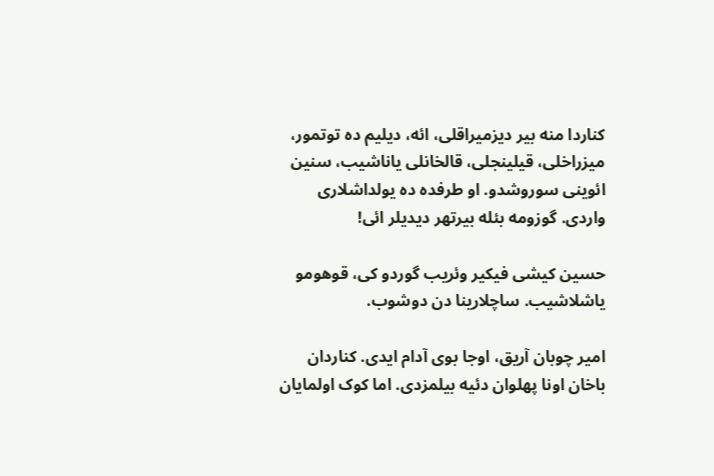کناردا منه بیر دیزمیراقلی، ائه، دیلیم ده توتمور، میزراخلی، قیلینجلی، قالخانلی یاناشیب، سنین ائوینی سوروشدو. او طرفده ده یولداشلاری واردی. گوزومه بئله بیرتهر دیدیلر ائی!

حسین کیشی فیکیر وئریب گوردو کی، قوهومو یاشلاشیب. ساچلارینا دن دوشوب.

امیر چوبان آریق، اوجا بوی آدام ایدی. کناردان باخان اونا پهلوان دئیه بیلمزدی. اما کوک اولمایان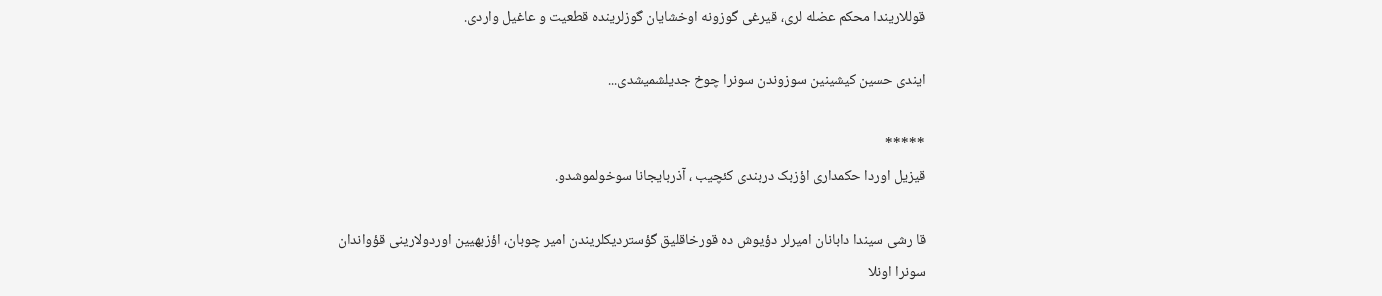قوللاریندا محکم عضله لری، قیرغی گوزونه اوخشایان گوزلرینده قطعیت و عاغیل واردی.

ایندی حسین کیشینین سوزوندن سونرا چوخ جدیلشمیشدی...

*****
قیزیل اوردا حکمداری اؤزبک دربندی کئچیب ، آذربایجانا سوخولموشدو.

قا رشی سیندا دابانان امیرلر دؤیوش ده قورخاقلیق گؤستردیکلریندن امیر چوبان، اؤزبهیین اوردولارینی قؤواندان سونرا اونلا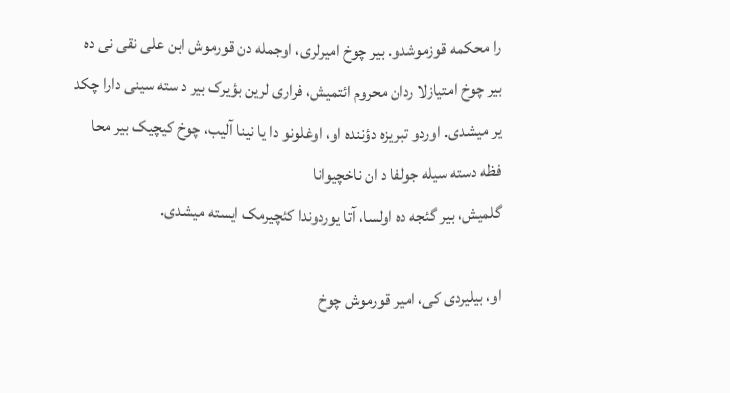را محکمه قوزموشدو. بیر چوخ امیرلری، اوجمله دن قورموش ابن علی نقی نی ده بیر چوخ امتیازلا ردان محروم ائتمیش، فراری لرین بؤیرک بیر د سته سینی دارا چکد یر میشدی. اوردو تبریزه دؤننده او، اوغلونو دا یا نینا آلیب، چوخ کیچیک بیر محا فظه دسته سیله جولفا د ان ناخچیوانا
گلمیش، بیر گئجه ده اولسا، آتا یوردوندا کئچیرمک ایسته میشدی.

او، بیلیردی کی، امیر قورموش چوخ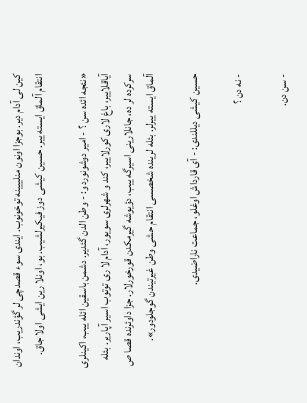کین لی آدام دیر. بوجزا اونون منلییینه توخونوب. ایندی سوء قصدچی لر گؤندریب، اوندان انتقام آلماق ایسته ییر. حسین کیشی دوز فیکیرلشیب. بو، اونلا رین ایشی اولا جاق.

«نئجه ائده سن ؟ - امیر دوشونورد و: - وطن الدن گئدیر. دشمن باسقین ائله ییب، اکینلری آیاقلاییر، باغ لاری کورلاییر، کند و شهرلری سویور، آدام لا ری توتوب اسیر آپاریر. بئله سرکرده لر ده، جانلارینی اسیرگه ییب، دؤیوشه گیرمکدن قورخورلار. جزا داوئرنده قصا ص آلماق ایسته ییرلر. بئله لرینده شخصسی انتقام حشی وطن غیرتیندن گوجلودور».

حسین کیشی دیللندی: - آی قارداش اوغلو، جماعت ناراضیدی.

- نه دن ؟

- سن دن.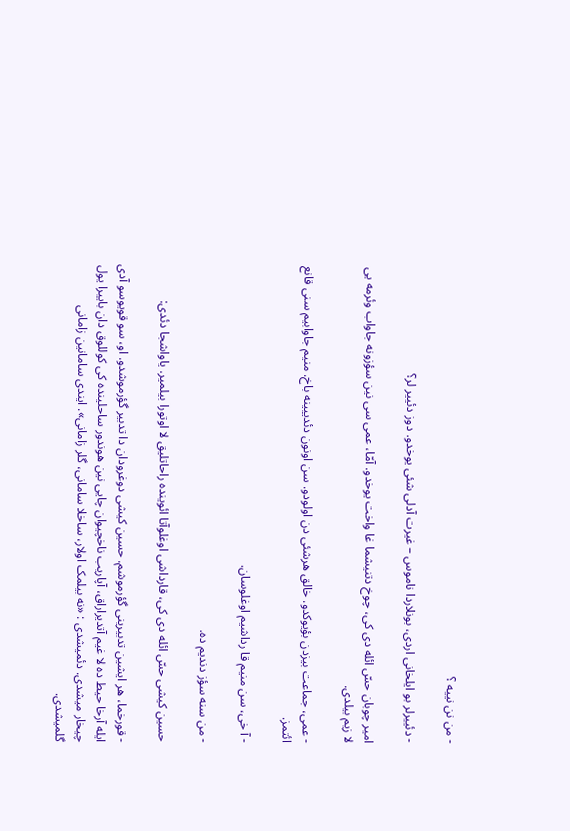- من نن نییه ؟

- دئییرلر بو ایلخانی اردی، بونلاردا ناموس – غیرت آدلی شئی یوخدو. دوز دئییر لر؟

امیر چوبان حسّ ائله دی کی، چوخ دتنیشما غا واخت یوخدو. آمّا، عمی سی نین سؤزونه جاواب وئرمه یی لا زیم بیلدی.

- عمی، جماعت بیزدن بؤیوکدو. خالق هرشئی دن اولودو. سن اونون دئدییینه باخ. منیم جاوابیم سنی قانع ائتمز.

- آ خی، سن منیم قا رداشیم اوغلوسان.

- من سنه سؤز دندیم ده.

حسین کیشی حسّ ائله دی کی، قارداشی اوغلوآتا ائوینده راحاتلیق لا اوتورا بیلمیر. یاواشجا دئدی:

- قورخما، هر ایشین تدبیرینی گؤرموشم. حسین کیشی دوغرودان دا تدبیر گؤرموشدو. او، سو قویوسو آدی ایله آرخا حیط ده لا غیم آتدیراراق، آپاریب ناخچیوان چایی نین هوندور ساحلینده کی کوللوق دان باییرا یول چیخار میشدی. دئمیشدی : «نه بیلمک اولار، ساخلا سامانی، گلر زامانی». ایندی سامانین زامانی گلمیشدی.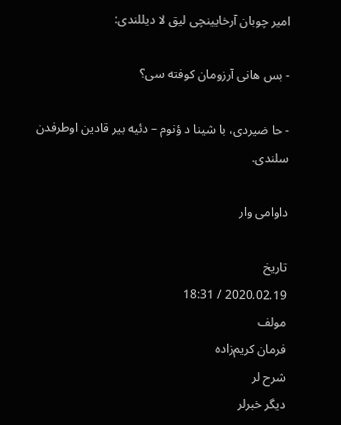امیر چوبان آرخایینچی لیق لا دیللندی:

- بس هانی آرزومان کوفته سی؟

- حا ضیردی، با شینا د ؤنوم – دئیه بیر قادین اوطرفدن سلندی.

داوامی وار

تاریخ
2020.02.19 / 18:31
مولف
فرمان کریم‌زاده
شرح لر
دیگر خبرلر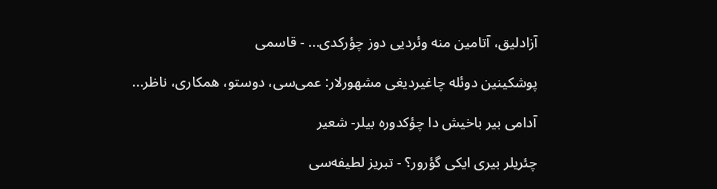آزادلیق، آتامین منه وئردیی دوز چؤرکدی... - قاسمی

پوشکینین دوئله چاغیردیغی مشهورلار: عمی‌سی، دوستو، همکاری، ناظر...

آدامی بیر باخیش دا چؤکدوره بیلر- شعیر

چئریلر بیری ایکی گؤرور؟ - تبریز لطیفه‌سی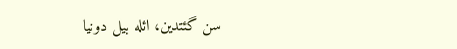سن گئتدین، ائله بیل دونیا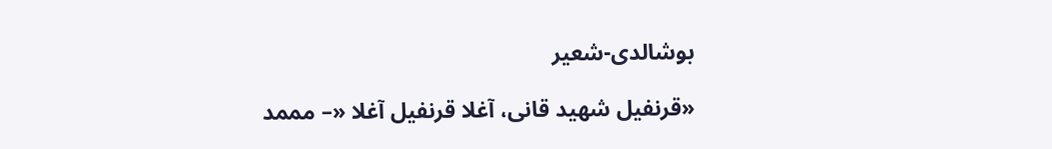بوشالدی-شعیر

«قرنفیل شهید قانی، آغلا قرنفیل آغلا «– مممد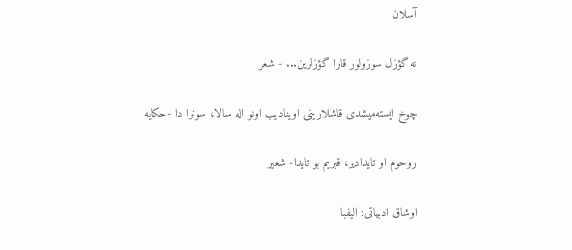آسلان

نه گؤزل سوزولور قارا گؤزلرین... - شعر

چوخ ایسته‌میشدی قاشلارینی اوینادیب اونو اله سالا، سونرا دا -حکایه

روحوم او تایدادیر، قبریم بو تایدا- شعیر

اوشاق ادبیاتی: الیفبا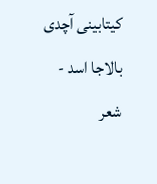کیتابینی آچدی بالاجا اسد - شعر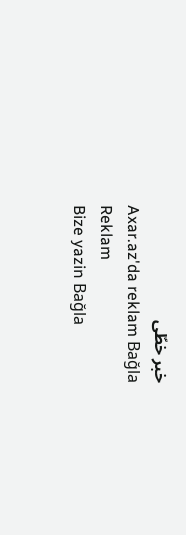خبر خطّی
Axar.az'da reklam Bağla
Reklam
Bize yazin Bağla